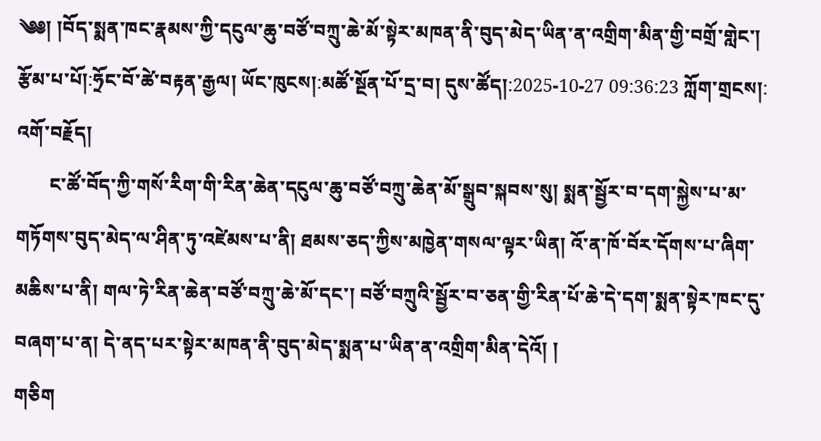༄༅། །བོད་སྨན་ཁང་རྣམས་ཀྱི་དངུལ་ཆུ་བཙོ་བཀྲུ་ཆེ་མོ་སྟེར་མཁན་ནི་བུད་མེད་ཡིན་ན་འགྲིག་མིན་གྱི་བགྲོ་གླེང་།
རྩོམ་པ་པོ།:ཧྲོང་བོ་ཚེ་བརྟན་རྒྱལ། ཡོང་ཁུངས།:མཚོ་སྔོན་པོ་དྲ་བ། དུས་ཚོད།:2025-10-27 09:36:23 ཀློག་གྲངས།:
འགོ་བརྗོད།
       ང་ཚོ་བོད་ཀྱི་གསོ་རིག་གི་རིན་ཆེན་དངུལ་ཆུ་བཙོ་བཀྲུ་ཆེན་མོ་སྒྲུབ་སྐབས་སུ། སྨན་སྦྱོར་བ་དག་སྐྱེས་པ་མ་གཏོགས་བུད་མེད་ལ་ཤིན་ཏུ་འཛེམས་པ་ནི། ཐམས་ཅད་ཀྱིས་མཁྱེན་གསལ་ལྟར་ཡིན། འོ་ན་ཁོ་བོར་དོགས་པ་ཞིག་མཆིས་པ་ནི། གལ་ཏེ་རིན་ཆེན་བཙོ་བཀྲུ་ཆེ་མོ་དང་། བཙོ་བཀྲུའི་སྦྱོར་བ་ཅན་གྱི་རིན་པོ་ཆེ་དེ་དག་སྨན་སྟེར་ཁང་དུ་བཞག་པ་ན། དེ་ནད་པར་སྟེར་མཁན་ནི་བུད་མེད་སྨན་པ་ཡིན་ན་འགྲིག་མིན་དེའོ། །
གཅིག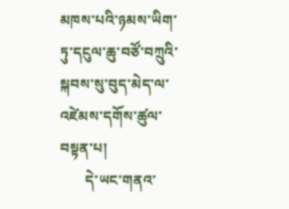མཁས་པའི་ཉམས་ཡིག་ཏུ་དངུལ་ཆུ་བཙོ་བཀྲུའི་སྐབས་སུ་བུད་མེད་ལ་འཛེམས་དགོས་ཚུལ་བསྟན་པ།
       དེ་ཡང་གནའ་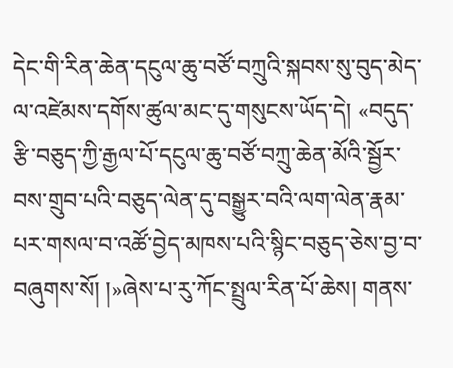དེང་གི་རིན་ཆེན་དངུལ་ཆུ་བཙོ་བཀྲུའི་སྐབས་སུ་བུད་མེད་ལ་འཛེམས་དགོས་ཚུལ་མང་དུ་གསུངས་ཡོད་དེ། «བདུད་རྩི་བཅུད་ཀྱི་རྒྱལ་པོ་དངུལ་ཆུ་བཙོ་བཀྲུ་ཆེན་མོའི་སྦྱོར་བས་གྲུབ་པའི་བཅུད་ལེན་དུ་བསྒྱུར་བའི་ལག་ལེན་རྣམ་པར་གསལ་བ་འཚོ་བྱེད་མཁས་པའི་སྙིང་བཅུད་ཅེས་བྱ་བ་བཞུགས་སོ། །»ཞེས་པ་རུ་ཀོང་སྤྲུལ་རིན་པོ་ཆེས། གནས་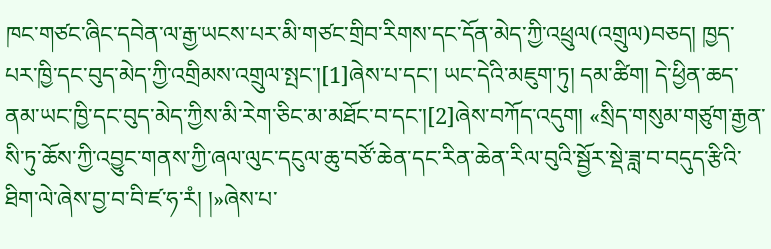ཁང་གཙང་ཞིང་དབེན་ལ་རྒྱ་ཡངས་པར་མི་གཙང་གྲིབ་རིགས་དང་དོན་མེད་ཀྱི་འཕྲུལ(འགྲུལ)བཅད། ཁྱད་པར་ཁྱི་དང་བུད་མེད་ཀྱི་འགྲིམས་འགྲུལ་སྤང་།[1]ཞེས་པ་དང་། ཡང་དེའི་མཇུག་ཏུ། དམ་ཚིག། དེ་ཕྱིན་ཆད་ནམ་ཡང་ཁྱི་དང་བུད་མེད་ཀྱིས་མི་རེག་ཅིང་མ་མཐོང་བ་དང་།[2]ཞེས་བཀོད་འདུག། «སྲིད་གསུམ་གཙུག་རྒྱན་སི་ཏུ་ཆོས་ཀྱི་འབྱུང་གནས་ཀྱི་ཞལ་ལུང་དངུལ་ཆུ་བཙོ་ཆེན་དང་རིན་ཆེན་རིལ་བུའི་སྦྱོར་སྡེ་ཟླ་བ་བདུད་རྩིའི་ཐིག་ལེ་ཞེས་བྱ་བ་བི་ཛ་ཧ་རཾ། །»ཞེས་པ་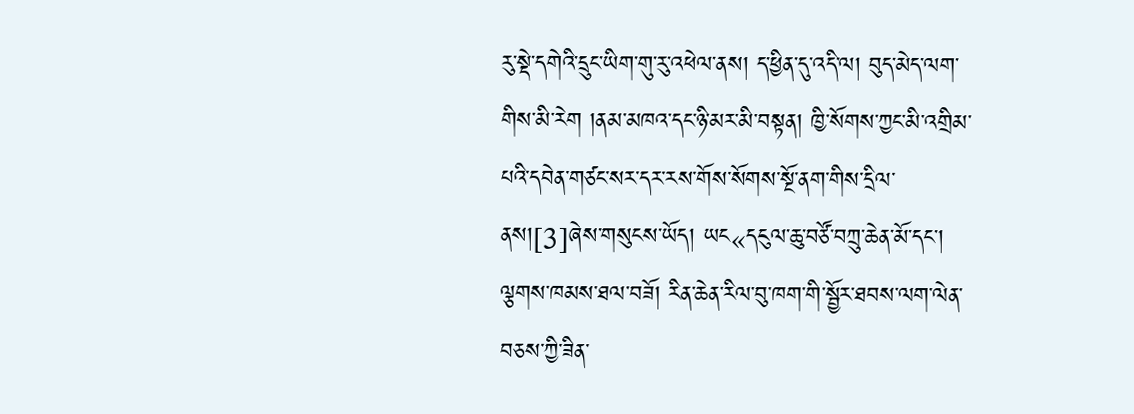རུ་སྡེ་དགེའི་དྲུང་ཡིག་གུ་རུ་འཕེལ་ནས། ད་ཕྱིན་དུ་འདི་ལ། བུད་མེད་ལག་གིས་མི་རེག །ནམ་མཁའ་དང་ཉི་མར་མི་བསྟན། ཁྱི་སོགས་ཀྱང་མི་འགྲིམ་པའི་དབེན་གཙང་སར་དར་རས་གོས་སོགས་སྔོ་ནག་གིས་དྲིལ་ནས།[3]ཞེས་གསུངས་ཡོད། ཡང«དངུལ་ཆུ་བཙོ་བཀྲུ་ཆེན་མོ་དང་། ལྕགས་ཁམས་ཐལ་བཟོ། རིན་ཆེན་རིལ་བུ་ཁག་གི་སྦྱོར་ཐབས་ལག་ལེན་བཅས་ཀྱི་ཟིན་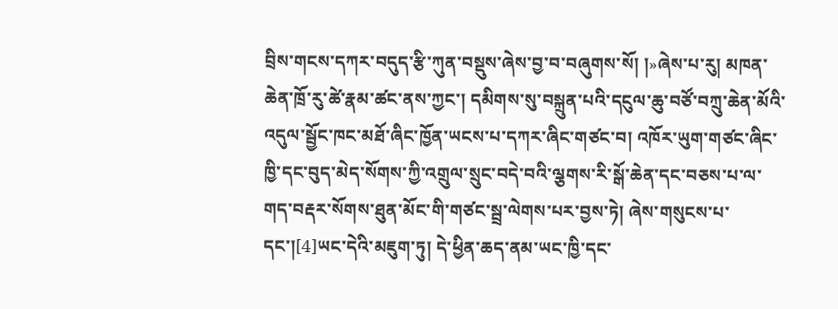བྲིས་གངས་དཀར་བདུད་རྩི་ཀུན་བསྡུས་ཞེས་བྱ་བ་བཞུགས་སོ། །»ཞེས་པ་རུ། མཁན་ཆེན་ཁྲོ་རུ་ཚེ་རྣམ་ཚང་ནས་ཀྱང་། དམིགས་སུ་བསྐྲུན་པའི་དངུལ་ཆུ་བཙོ་བཀྲུ་ཆེན་མོའི་འདུལ་སྦྱོང་ཁང་མཐོ་ཞིང་ཁྱོན་ཡངས་པ་དཀར་ཞིང་གཙང་བ། འཁོར་ཡུག་གཙང་ཞིང་ཁྱི་དང་བུད་མེད་སོགས་ཀྱི་འགྲུལ་སྲུང་བདེ་བའི་ལྕགས་རི་སྒོ་ཆེན་དང་བཅས་པ་ལ་གད་བརྡར་སོགས་ཐུན་མོང་གི་གཙང་སྦྲ་ལེགས་པར་བྱས་ཏེ། ཞེས་གསུངས་པ་དང་།[4]ཡང་དེའི་མཇུག་ཏུ། དེ་ཕྱིན་ཆད་ནམ་ཡང་ཁྱི་དང་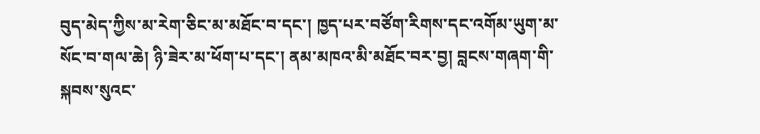བུད་མེད་ཀྱིས་མ་རེག་ཅིང་མ་མཐོང་བ་དང་། ཁྱད་པར་བཙོག་རིགས་དང་འགོམ་ཡུག་མ་སོང་བ་གལ་ཆེ། ཉི་ཟེར་མ་ཕོག་པ་དང་། ནམ་མཁའ་མི་མཐོང་བར་བྱ། བླངས་གཞག་གི་སྐབས་སུའང་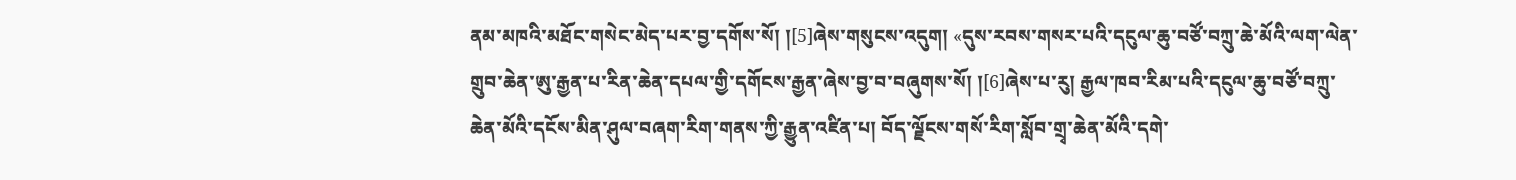ནམ་མཁའི་མཐོང་གསེང་མེད་པར་བྱ་དགོས་སོ། །[5]ཞེས་གསུངས་འདུག། «དུས་རབས་གསར་པའི་དངུལ་ཆུ་བཙོ་བཀྲུ་ཆེ་མོའི་ལག་ལེན་གྲུབ་ཆེན་ཨུ་རྒྱན་པ་རིན་ཆེན་དཔལ་གྱི་དགོངས་རྒྱན་ཞེས་བྱ་བ་བཞུགས་སོ། །[6]ཞེས་པ་རུ། རྒྱལ་ཁབ་རིམ་པའི་དངུལ་ཆུ་བཙོ་བཀྲུ་ཆེན་མོའི་དངོས་མིན་ཤུལ་བཞག་རིག་གནས་ཀྱི་རྒྱུན་འཛིན་པ། བོད་ལྗོངས་གསོ་རིག་སློབ་གྲྭ་ཆེན་མོའི་དགེ་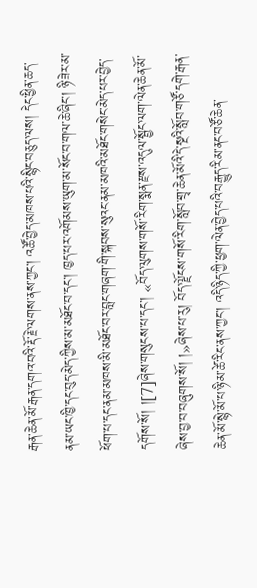རྒན་ཆེན་མོ་རྒན་དགའ་བའི་རྡོ་རྗེ་ལགས་ནས་ཀྱང་། འཚོ་བྱེད་མཁས་པའི་སྙིང་བཅུད་ལས། དེང་ཕྱིན་ཆད་ནམ་ཡང་ཁྱི་དང་བུད་མེད་ཀྱིས་མ་མཐོང་བ་དང་། ཁྱད་པར་འགོམས་ཡུག་མ་སོང་བ་གལ་ཆེ་ཞིང་། ཉི་ཟེར་མ་ཕོག་པ་དང་ནམ་མཁས་མི་མཐོང་བར་བླང་གཞག་གི་སྐབས་སུའང་ནམ་མཁའི་མཐོང་གསེང་མེད་པར་བྱེད་དགོས་སོ། །[7]ཞེས་གསུངས་པ་དང་། «བོད་ལུགས་གསོ་རིག་སྨན་རྫས་འདུལ་སྦྱོང་ལག་ལེན་ཆེན་མོ་ཞེས་བྱ་བ་བཞུགས་སོ། །»ཞེས་པ་རུ། བོད་ལྗོངས་གསོ་རིག་སློབ་གྲྭ་ཆེན་མོའི་དེ་སྔའི་སློབ་གཙོ་དགེ་རྒན་ཆེན་མོ་སྙེ་མོ་པ་ཉི་མ་ཚེ་རིང་ནས་ཀྱང་། འདི་ཉིད་ཀྱི་ཕྱག་ལེན་བྱེད་པའི་བརྒྱུད་རིམ་ནང་བཙོ་ཆེན་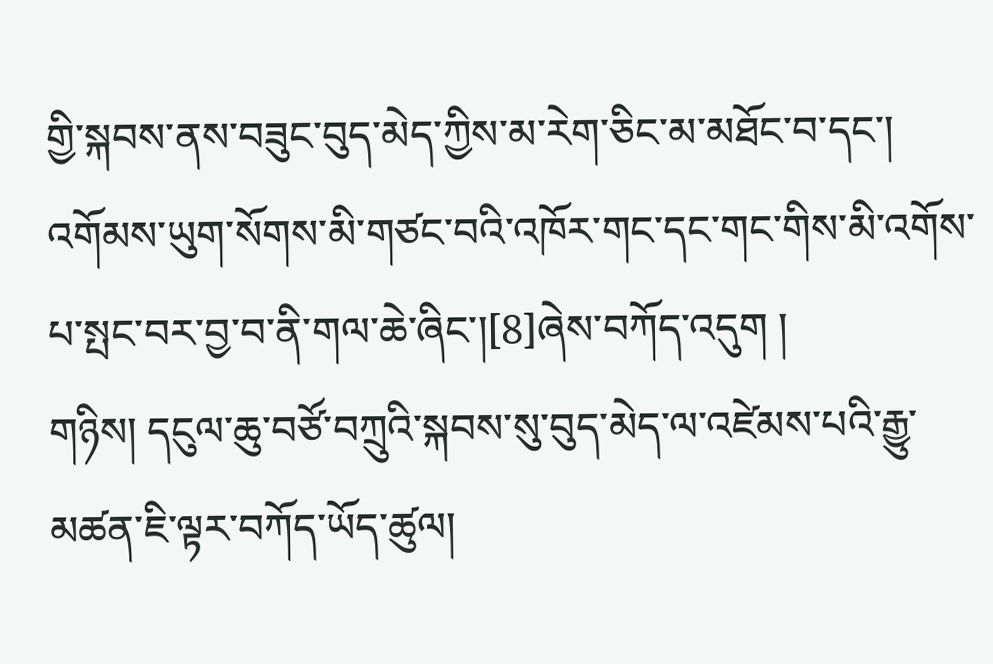གྱི་སྐབས་ནས་བཟུང་བུད་མེད་ཀྱིས་མ་རེག་ཅིང་མ་མཐོང་བ་དང་། འགོམས་ཡུག་སོགས་མི་གཙང་བའི་འཁོར་གང་དང་གང་གིས་མི་འགོས་པ་སྤང་བར་བྱ་བ་ནི་གལ་ཆེ་ཞིང་།[8]ཞེས་བཀོད་འདུག །
གཉིས། དངུལ་ཆུ་བཙོ་བཀྲུའི་སྐབས་སུ་བུད་མེད་ལ་འཛེམས་པའི་རྒྱུ་མཚན་ཇི་ལྟར་བཀོད་ཡོད་ཚུལ།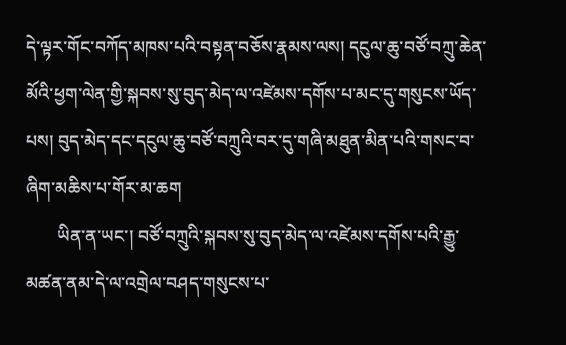དེ་ལྟར་གོང་བཀོད་མཁས་པའི་བསྟན་བཅོས་རྣམས་ལས། དངུལ་ཆུ་བཙོ་བཀྲུ་ཆེན་མོའི་ཕྱག་ལེན་གྱི་སྐབས་སུ་བུད་མེད་ལ་འཛེམས་དགོས་པ་མང་དུ་གསུངས་ཡོད་པས། བུད་མེད་དང་དངུལ་ཆུ་བཙོ་བཀྲུའི་བར་དུ་གཞི་མཐུན་མིན་པའི་གསང་བ་ཞིག་མཆིས་པ་གོར་མ་ཆག
       ཡིན་ན་ཡང་། བཙོ་བཀྲུའི་སྐབས་སུ་བུད་མེད་ལ་འཛེམས་དགོས་པའི་རྒྱུ་མཚན་ནམ་དེ་ལ་འགྲེལ་བཤད་གསུངས་པ་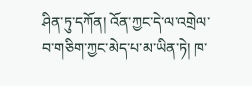ཤིན་ཏུ་དཀོན། འོན་ཀྱང་དེ་ལ་འགྲེལ་བ་གཅིག་ཀྱང་མེད་པ་མ་ཡིན་ཏེ། ཁ་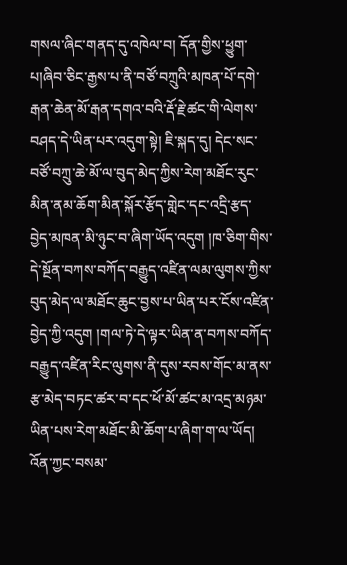གསལ་ཞིང་གནད་དུ་འཁེལ་བ། དོན་གྱིས་ཕྱུག་པ།ཞིབ་ཅིང་རྒྱས་པ་ནི་བཙོ་བཀྲུའི་མཁན་པོ་དགེ་རྒན་ཆེན་མོ་རྒན་དགའ་བའི་རྡོ་རྗེ་ཚང་གི་ལེགས་བཤད་དེ་ཡིན་པར་འདུག་སྟེ། ཇི་སྐད་དུ། དེང་སང་བཙོ་བཀྲུ་ཆེ་མོ་ལ་བུད་མེད་ཀྱིས་རེག་མཐོང་རུང་མིན་ནམ་ཆོག་མིན་སྐོར་རྩོད་གླེང་དང་འདྲི་རྩད་བྱེད་མཁན་མི་ཉུང་བ་ཞིག་ཡོད་འདུག །ཁ་ཅིག་གིས་དེ་སྔོན་བཀས་བཀོད་བརྒྱུད་འཛིན་ལམ་ལུགས་ཀྱིས་བུད་མེད་ལ་མཐོང་ཆུང་བྱས་པ་ཡིན་པར་ངོས་འཛིན་བྱེད་ཀྱི་འདུག །གལ་ཏེ་དེ་ལྟར་ཡིན་ན་བཀས་བཀོད་བརྒྱུད་འཛིན་རིང་ལུགས་ནི་དུས་རབས་གོང་མ་ནས་རྩ་མེད་བཏང་ཚར་བ་དང་ཕོ་མོ་ཚང་མ་འདྲ་མཉམ་ཡིན་པས་རེག་མཐོང་མི་ཆོག་པ་ཞིག་ག་ལ་ཡོད། འོན་ཀྱང་བསམ་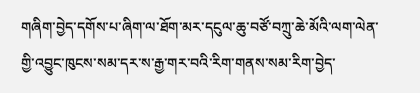གཞིག་བྱེད་དགོས་པ་ཞིག་ལ་ཐོག་མར་དངུལ་ཆུ་བཙོ་བཀྲུ་ཆེ་མོའི་ལག་ལེན་གྱི་འབྱུང་ཁུངས་སམ་དར་ས་རྒྱ་གར་བའི་རིག་གནས་སམ་རིག་བྱེད་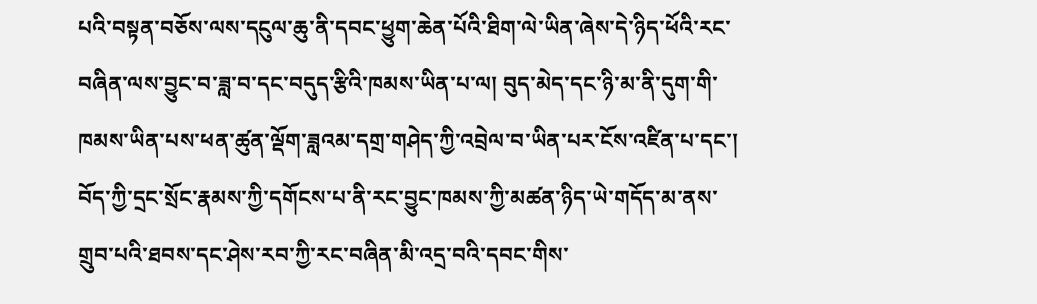པའི་བསྟན་བཅོས་ལས་དངུལ་ཆུ་ནི་དབང་ཕྱུག་ཆེན་པོའི་ཐིག་ལེ་ཡིན་ཞེས་དེ་ཉིད་ཕོའི་རང་བཞིན་ལས་བྱུང་བ་ཟླ་བ་དང་བདུད་རྩིའི་ཁམས་ཡིན་པ་ལ། བུད་མེད་དང་ཉི་མ་ནི་དུག་གི་ཁམས་ཡིན་པས་ཕན་ཚུན་ལྡོག་ཟླའམ་དགྲ་གཤེད་ཀྱི་འབྲེལ་བ་ཡིན་པར་ངོས་འཛིན་པ་དང་། བོད་ཀྱི་དྲང་སྲོང་རྣམས་ཀྱི་དགོངས་པ་ནི་རང་བྱུང་ཁམས་ཀྱི་མཚན་ཉིད་ཡེ་གདོད་མ་ནས་གྲུབ་པའི་ཐབས་དང་ཤེས་རབ་ཀྱི་རང་བཞིན་མི་འདྲ་བའི་དབང་གིས་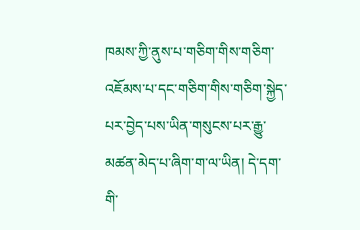ཁམས་ཀྱི་ནུས་པ་གཅིག་གིས་གཅིག་འཇོམས་པ་དང་གཅིག་གིས་གཅིག་སྐྱེད་པར་བྱེད་པས་ཡིན་གསུངས་པར་རྒྱུ་མཚན་མེད་པ་ཞིག་ག་ལ་ཡིན། དེ་དག་གི་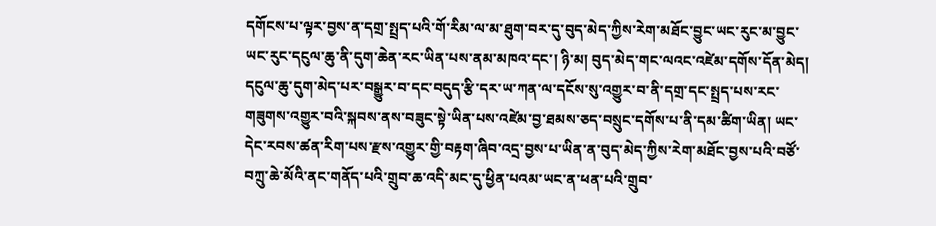དགོངས་པ་ལྟར་བྱས་ན་དགྲ་སྤྲད་པའི་གོ་རིམ་ལ་མ་ཐུག་བར་དུ་བུད་མེད་ཀྱིས་རེག་མཐོང་བྱུང་ཡང་རུང་མ་བྱུང་ཡང་རུང་དངུལ་ཆུ་ནི་དུག་ཆེན་རང་ཡིན་པས་ནམ་མཁའ་དང་། ཉི་མ། བུད་མེད་གང་ལའང་འཛེམ་དགོས་དོན་མེད། དངུལ་ཆུ་དུག་མེད་པར་བསྒྱུར་བ་དང་བདུད་རྩི་དར་ཡ་ཀན་ལ་དངོས་སུ་འགྱུར་བ་ནི་དགྲ་དང་སྤྲད་པས་རང་གཟུགས་འགྱུར་བའི་སྐབས་ནས་བཟུང་སྟེ་ཡིན་པས་འཛེམ་བྱ་ཐམས་ཅད་བསྲུང་དགོས་པ་ནི་དམ་ཚིག་ཡིན། ཡང་དེང་རབས་ཚན་རིག་པས་རྫས་འགྱུར་གྱི་བརྟག་ཞིབ་འདྲ་བྱས་པ་ཡིན་ན་བུད་མེད་ཀྱིས་རེག་མཐོང་བྱས་པའི་བཙོ་བཀྲུ་ཆེ་མོའི་ནང་གནོད་པའི་གྲུབ་ཆ་འདི་མང་དུ་ཕྱིན་པའམ་ཡང་ན་ཕན་པའི་གྲུབ་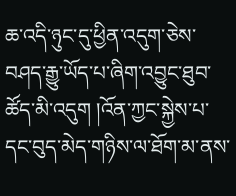ཆ་འདི་ཉུང་དུ་ཕྱིན་འདུག་ཅེས་བཤད་རྒྱུ་ཡོད་པ་ཞིག་འབྱུང་ཐུབ་ཚོད་མི་འདུག །འོན་ཀྱང་སྐྱེས་པ་དང་བུད་མེད་གཉིས་ལ་ཐོག་མ་ནས་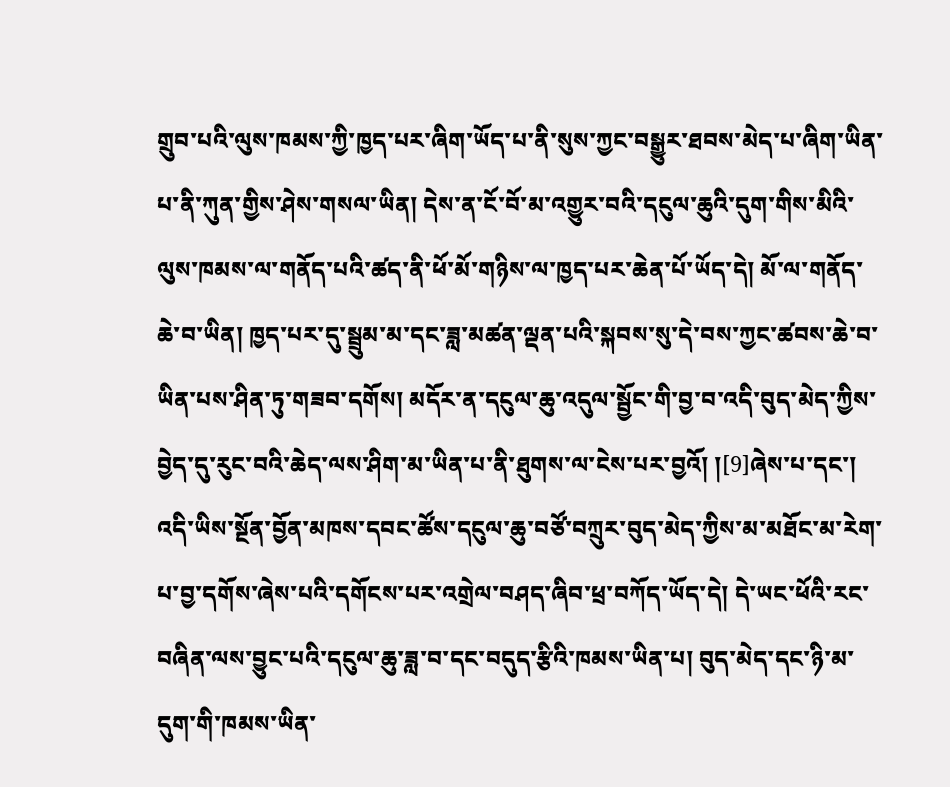གྲུབ་པའི་ལུས་ཁམས་ཀྱི་ཁྱད་པར་ཞིག་ཡོད་པ་ནི་སུས་ཀྱང་བསྒྱུར་ཐབས་མེད་པ་ཞིག་ཡིན་པ་ནི་ཀུན་གྱིས་ཤེས་གསལ་ཡིན། དེས་ན་ངོ་བོ་མ་འགྱུར་བའི་དངུལ་ཆུའི་དུག་གིས་མིའི་ལུས་ཁམས་ལ་གནོད་པའི་ཚད་ནི་ཕོ་མོ་གཉིས་ལ་ཁྱད་པར་ཆེན་པོ་ཡོད་དེ། མོ་ལ་གནོད་ཆེ་བ་ཡིན། ཁྱད་པར་དུ་སྦྲུམ་མ་དང་ཟླ་མཚན་ལྡན་པའི་སྐབས་སུ་དེ་བས་ཀྱང་ཚབས་ཆེ་བ་ཡིན་པས་ཤིན་ཏུ་གཟབ་དགོས། མདོར་ན་དངུལ་ཆུ་འདུལ་སྦྱོང་གི་བྱ་བ་འདི་བུད་མེད་ཀྱིས་བྱེད་དུ་རུང་བའི་ཆེད་ལས་ཤིག་མ་ཡིན་པ་ནི་ཐུགས་ལ་ངེས་པར་བྱའོ། །[9]ཞེས་པ་དང་། འདི་ཡིས་སྔོན་བྱོན་མཁས་དབང་ཚོས་དངུལ་ཆུ་བཙོ་བཀྲུར་བུད་མེད་ཀྱིས་མ་མཐོང་མ་རེག་པ་བྱ་དགོས་ཞེས་པའི་དགོངས་པར་འགྲེལ་བཤད་ཞིབ་ཕྲ་བཀོད་ཡོད་དེ། དེ་ཡང་ཕོའི་རང་བཞིན་ལས་བྱུང་པའི་དངུལ་ཆུ་ཟླ་བ་དང་བདུད་རྩིའི་ཁམས་ཡིན་པ། བུད་མེད་དང་ཉི་མ་དུག་གི་ཁམས་ཡིན་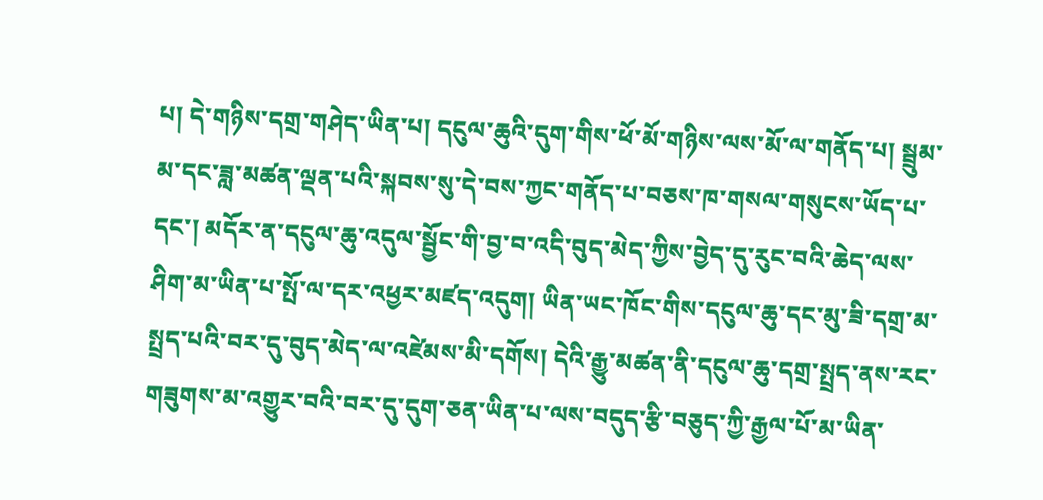པ། དེ་གཉིས་དགྲ་གཤེད་ཡིན་པ། དངུལ་ཆུའི་དུག་གིས་ཕོ་མོ་གཉིས་ལས་མོ་ལ་གནོད་པ། སྦྲུམ་མ་དང་ཟླ་མཚན་ལྡན་པའི་སྐབས་སུ་དེ་བས་ཀྱང་གནོད་པ་བཅས་ཁ་གསལ་གསུངས་ཡོད་པ་དང་། མདོར་ན་དངུལ་ཆུ་འདུལ་སྦྱོང་གི་བྱ་བ་འདི་བུད་མེད་ཀྱིས་བྱེད་དུ་རུང་བའི་ཆེད་ལས་ཤིག་མ་ཡིན་པ་སྤོ་ལ་དར་འཕྱར་མཛད་འདུག། ཡིན་ཡང་ཁོང་གིས་དངུལ་ཆུ་དང་མུ་ཟི་དགྲ་མ་སྤྲད་པའི་བར་དུ་བུད་མེད་ལ་འཛེམས་མི་དགོས། དེའི་རྒྱུ་མཚན་ནི་དངུལ་ཆུ་དགྲ་སྤྲད་ནས་རང་གཟུགས་མ་འགྱུར་བའི་བར་དུ་དུག་ཅན་ཡིན་པ་ལས་བདུད་རྩི་བཅུད་ཀྱི་རྒྱལ་པོ་མ་ཡིན་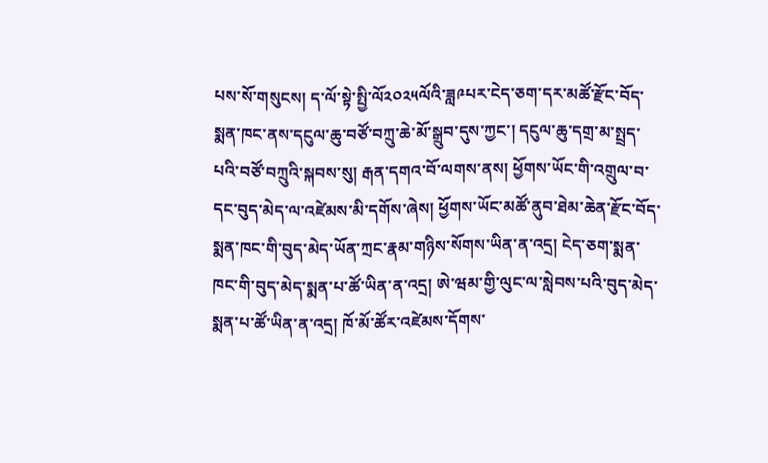པས་སོ་གསུངས། ད་ལོ་སྟེ་སྤྱི་ལོ༢༠༢༥ལོའི་ཟླ༩པར་ངེད་ཅག་དར་མཚོ་རྫོང་བོད་སྨན་ཁང་ནས་དངུལ་ཆུ་བཙོ་བཀྲུ་ཆེ་མོ་སྒྲུབ་དུས་ཀྱང་། དངུལ་ཆུ་དགྲ་མ་སྤྲད་པའི་བཙོ་བཀྲུའི་སྐབས་སུ། རྒན་དགའ་བོ་ལགས་ནས། ཕྱོགས་ཡོང་གི་འགྲུལ་བ་དང་བུད་མེད་ལ་འཛེམས་མི་དགོས་ཞེས། ཕྱོགས་ཡོང་མཚོ་ནུབ་ཐེམ་ཆེན་རྫོང་བོད་སྨན་ཁང་གི་བུད་མེད་ཡོན་ཀྲང་རྣམ་གཉིས་སོགས་ཡིན་ན་འདྲ། ངེད་ཅག་སྨན་ཁང་གི་བུད་མེད་སྨན་པ་ཚོ་ཡིན་ན་འདྲ། ཨེ་ཝམ་གྱི་ལུང་ལ་སླེབས་པའི་བུད་མེད་སྨན་པ་ཚོ་ཡིན་ན་འདྲ། ཁོ་མོ་ཚོར་འཛེམས་དོགས་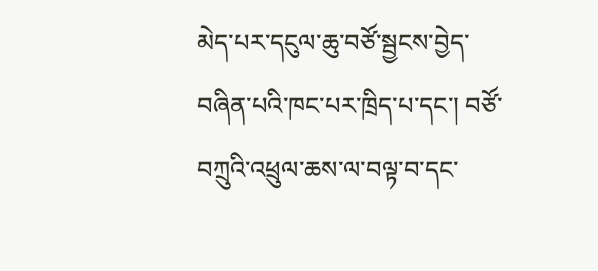མེད་པར་དངུལ་ཆུ་བཙོ་སྦྱངས་བྱེད་བཞིན་པའི་ཁང་པར་ཁྲིད་པ་དང་། བཙོ་བཀྲུའི་འཕྲུལ་ཆས་ལ་བལྟ་བ་དང་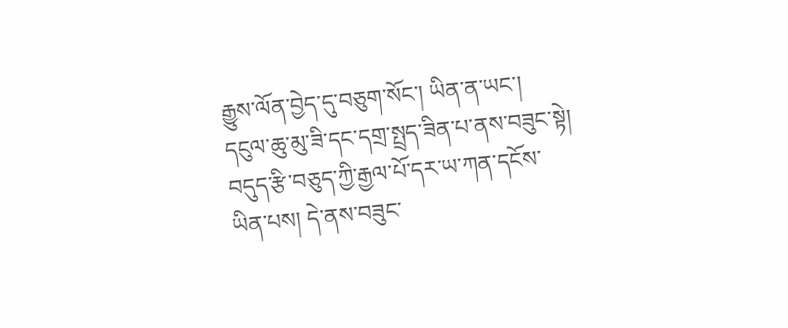རྒྱུས་ལོན་བྱེད་དུ་བཅུག་སོང་། ཡིན་ན་ཡང་། དངུལ་ཆུ་མུ་ཟི་དང་དགྲ་སྤྲད་ཟིན་པ་ནས་བཟུང་སྟེ། བདུད་རྩི་བཅུད་ཀྱི་རྒྱལ་པོ་དར་ཡ་ཀན་དངོས་ཡིན་པས། དེ་ནས་བཟུང་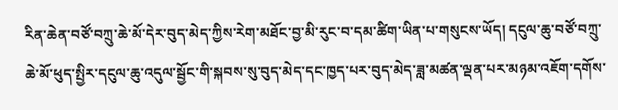རིན་ཆེན་བཙོ་བཀྲུ་ཆེ་མོ་དེར་བུད་མེད་ཀྱིས་རེག་མཐོང་བྱ་མི་རུང་བ་དམ་ཚིག་ཡིན་པ་གསུངས་ཡོད། དངུལ་ཆུ་བཙོ་བཀྲུ་ཆེ་མོ་ཕུད་སྤྱིར་དངུལ་ཆུ་འདུལ་སྦྱོང་གི་སྐབས་སུ་བུད་མེད་དང་ཁྱད་པར་བུད་མེད་ཟླ་མཚན་ལྡན་པར་མཉམ་འཇོག་དགོས་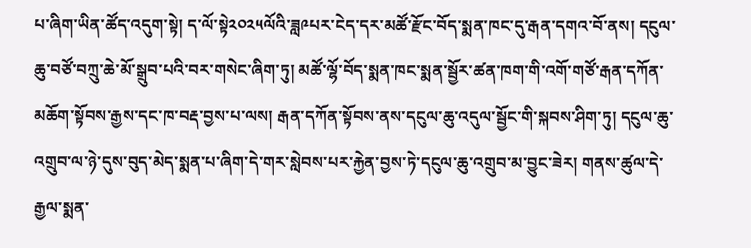པ་ཞིག་ཡིན་ཚོད་འདུག་སྟེ། ད་ལོ་སྟེ༢༠༢༥ལོའི་ཟླ༩པར་ངེད་དར་མཚོ་རྫོང་བོད་སྨན་ཁང་དུ་རྒན་དགའ་བོ་ནས། དངུལ་ཆུ་བཙོ་བཀྲུ་ཆེ་མོ་སྒྲུབ་པའི་བར་གསེང་ཞིག་ཏུ། མཚོ་ལྷོ་བོད་སྨན་ཁང་སྨན་སྦྱོར་ཚན་ཁག་གི་འགོ་གཙོ་རྒན་དཀོན་མཆོག་སྟོབས་རྒྱས་དང་ཁ་བརྡ་བྱས་པ་ལས། རྒན་དཀོན་སྟོབས་ནས་དངུལ་ཆུ་འདུལ་སྦྱོང་གི་སྐབས་ཤིག་ཏུ། དངུལ་ཆུ་འགྲུབ་ལ་ཉེ་དུས་བུད་མེད་སྨན་པ་ཞིག་དེ་གར་སླེབས་པར་རྐྱེན་བྱས་ཏེ་དངུལ་ཆུ་འགྲུབ་མ་བྱུང་ཟེར། གནས་ཚུལ་དེ་རྒྱལ་སྨན་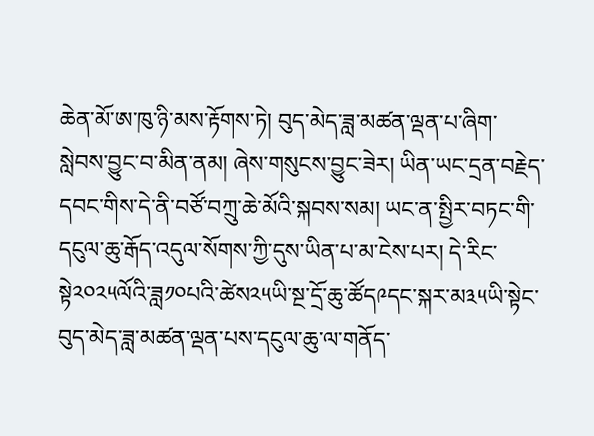ཆེན་མོ་ཨ་ཁུ་ཉི་མས་རྟོགས་ཏེ། བུད་མེད་ཟླ་མཚན་ལྡན་པ་ཞིག་སླེབས་བྱུང་བ་མིན་ནམ། ཞེས་གསུངས་བྱུང་ཟེར། ཡིན་ཡང་དྲན་བརྗེད་དབང་གིས་དེ་ནི་བཙོ་བཀྲུ་ཆེ་མོའི་སྐབས་སམ། ཡང་ན་སྤྱིར་བཏང་གི་དངུལ་ཆུ་རྒོད་འདུལ་སོགས་ཀྱི་དུས་ཡིན་པ་མ་ངེས་པར། དེ་རིང་སྟེ༢༠༢༥ལོའི་ཟླ༡༠པའི་ཚེས༢༥ཡི་སྔ་དྲོ་ཆུ་ཚོད༩དང་སྐར་མ༣༥ཡི་སྟེང་བུད་མེད་ཟླ་མཚན་ལྡན་པས་དངུལ་ཆུ་ལ་གནོད་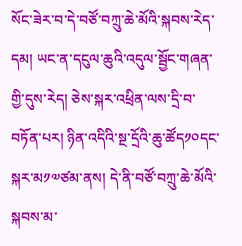སོང་ཟེར་བ་དེ་བཙོ་བཀྲུ་ཆེ་མོའི་སྐབས་རེད་དམ། ཡང་ན་དངུལ་ཆུའི་འདུལ་སྦྱོང་གཞན་གྱི་དུས་རེད། ཅེས་སྐར་འཕྲིན་ལས་དྲི་བ་བཏོན་པར། ཉིན་འདིའི་སྔ་དྲོའི་ཆུ་ཚོད༡༠དང་སྐར་མ༡༧ཙམ་ནས། དེ་ནི་བཙོ་བཀྲུ་ཆེ་མོའི་སྐབས་མ་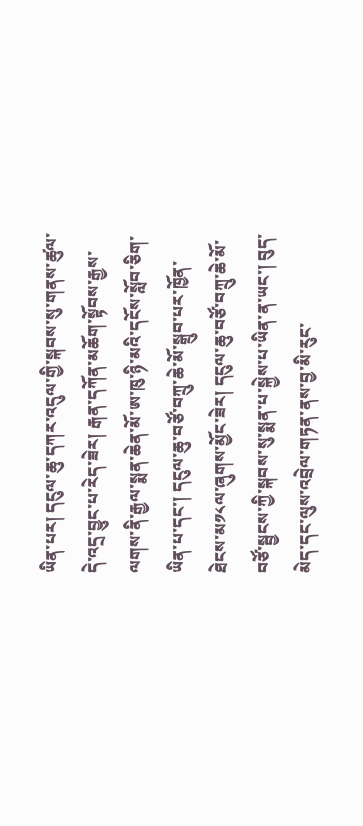ཡིན་པར། དངུལ་ཆུ་དཀར་འདུལ་གྱི་སྐབས་སུ་གནས་ཚུལ་དེ་འདྲ་བྱུང་པ་རེད་ཟེར། རྒན་དཀོན་མཆོག་སྟོབས་རྒྱས་ལགས་ནི་རྒྱལ་སྨན་ཆེན་མོ་ཨ་ཁུ་ཉི་མའི་དངོས་སློབ་ཅིག་ཡིན་པ་དང་། དངུལ་ཆུ་བཙོ་བཀྲུ་ཆེ་མོ་སྒྲུབ་པར་ཁྱོན་ཐེངས་མ༡༨ལ་ཞུགས་མྱོང་ཟེར། དངུལ་ཆུ་བཙོ་བཀྲུ་ཆེ་མོ་བཙོ་སྦྱངས་ཀྱི་སྐབས་སུ་སྨན་པ་སྐྱེས་པ་ཡིན་ན་ཡང་། བུད་མེད་དང་ལུས་འབྲེལ་གཏན་ནས་བྱ་མི་རུང་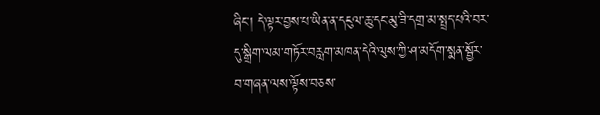ཞིང་། དེ་ལྟར་བྱས་པ་ཡིན་ན་དངུལ་ཆུ་དང་མུ་ཟི་དགྲ་མ་སྤྲད་པའི་བར་དུ་སྒྲིག་ལམ་གཏོར་བརླག་མཁན་དེའི་ལུས་ཀྱི་ཤ་མདོག་སྨན་སྦྱོར་བ་གཞན་ལས་ལྟོས་བཅས་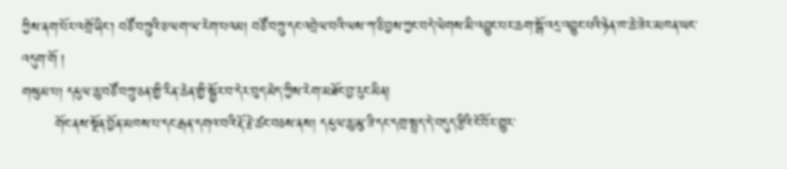ཀྱིས་ནག་པོར་འགྲོ་ཞིང་། བཙོ་བཀྲུའི་ཅ་ལག་ལ་རེག་པའམ། བཙོ་བཀྲུ་དང་འབྲེལ་བའི་ལས་ཀ་ཅི་བྱས་ཀྱང་བདེ་ལེགས་མི་འབྱུང་པར་ཆག་སྒོ་འདྲ་འབྱུང་པའི་ཉེན་ཁ་ཆེ་ཟེར་མཁན་ཡང་འདུག་གོ །
གསུམ་པ། དངུལ་ཆུ་བཙོ་བཀྲུ་ཅན་གྱི་རིན་ཆེན་གྱི་སྦྱོར་བ་དེར་བུད་མེད་ཀྱིས་རེག་མཐོང་བྱ་རུང་མིན།
       གོང་ནས་སྔོན་བྱོན་མཁས་པ་དང་རྒན་དགའ་བའི་རྡོ་རྗེ་ཚང་བཅས་ནས། དངུལ་ཆུ་མུ་ཟི་དང་དགྲ་སྤྲད་དེ་བདུད་རྩིའི་ངོ་བོར་གྱུར་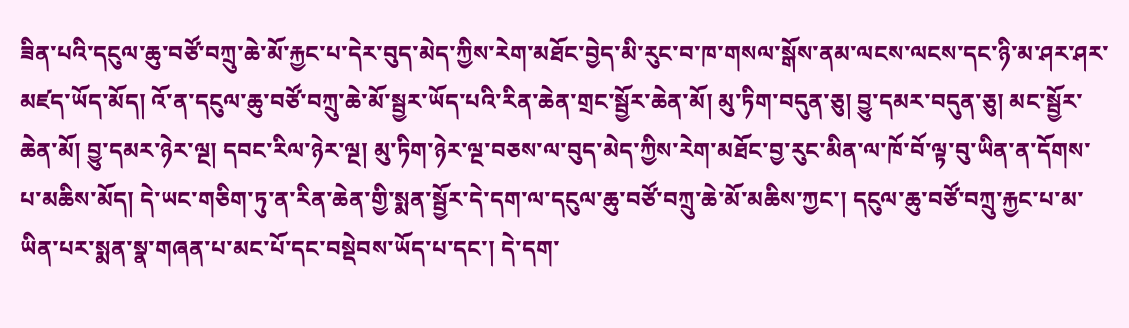ཟིན་པའི་དངུལ་ཆུ་བཙོ་བཀྲུ་ཆེ་མོ་རྐྱང་པ་དེར་བུད་མེད་ཀྱིས་རེག་མཐོང་བྱེད་མི་རུང་བ་ཁ་གསལ་སྒོས་ནམ་ལངས་ལངས་དང་ཉི་མ་ཤར་ཤར་མཛད་ཡོད་མོད། འོ་ན་དངུལ་ཆུ་བཙོ་བཀྲུ་ཆེ་མོ་སྦྱར་ཡོད་པའི་རིན་ཆེན་གྲང་སྦྱོར་ཆེན་མོ། མུ་ཏིག་བདུན་ཅུ། བྱུ་དམར་བདུན་ཅུ། མང་སྦྱོར་ཆེན་མོ། བྱུ་དམར་ཉེར་ལྔ། དབང་རིལ་ཉེར་ལྔ། མུ་ཏིག་ཉེར་ལྔ་བཅས་ལ་བུད་མེད་ཀྱིས་རེག་མཐོང་བྱ་རུང་མིན་ལ་ཁོ་བོ་ལྟ་བུ་ཡིན་ན་དོགས་པ་མཆིས་མོད། དེ་ཡང་གཅིག་ཏུ་ན་རིན་ཆེན་གྱི་སྨན་སྦྱོར་དེ་དག་ལ་དངུལ་ཆུ་བཙོ་བཀྲུ་ཆེ་མོ་མཆིས་ཀྱང་། དངུལ་ཆུ་བཙོ་བཀྲུ་རྐྱང་པ་མ་ཡིན་པར་སྨན་སྣ་གཞན་པ་མང་པོ་དང་བསྡེབས་ཡོད་པ་དང་། དེ་དག་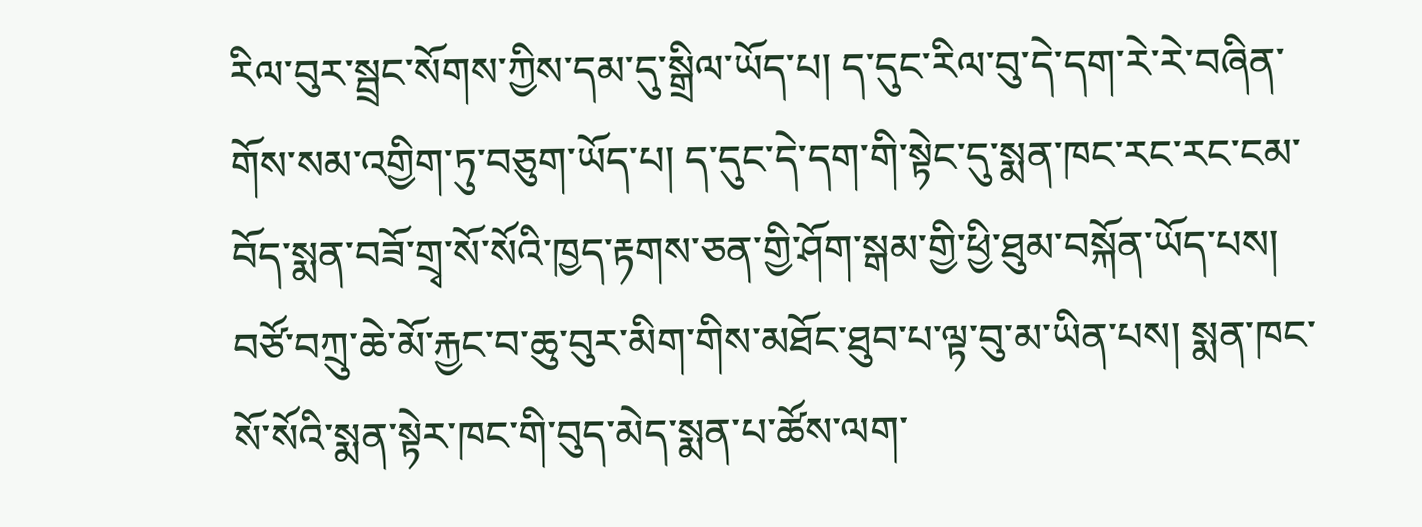རིལ་བུར་སྦྲང་སོགས་ཀྱིས་དམ་དུ་སྒྲིལ་ཡོད་པ། ད་དུང་རིལ་བུ་དེ་དག་རེ་རེ་བཞིན་གོས་སམ་འགྱིག་ཏུ་བཅུག་ཡོད་པ། ད་དུང་དེ་དག་གི་སྟེང་དུ་སྨན་ཁང་རང་རང་ངམ་བོད་སྨན་བཟོ་གྲྭ་སོ་སོའི་ཁྱད་རྟགས་ཅན་གྱི་ཤོག་སྒམ་གྱི་ཕྱི་ཐུམ་བསྐོན་ཡོད་པས། བཙོ་བཀྲུ་ཆེ་མོ་རྐྱང་བ་ཆུ་བུར་མིག་གིས་མཐོང་ཐུབ་པ་ལྟ་བུ་མ་ཡིན་པས། སྨན་ཁང་སོ་སོའི་སྨན་སྟེར་ཁང་གི་བུད་མེད་སྨན་པ་ཚོས་ལག་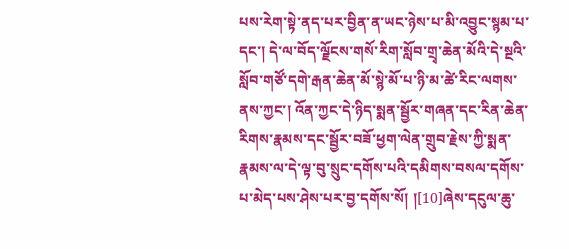པས་རེག་སྟེ་ནད་པར་བྱིན་ན་ཡང་ཉེས་པ་མི་འབྱུང་སྙམ་པ་དང་། དེ་ལ་བོད་ལྗོངས་གསོ་རིག་སློབ་གྲྭ་ཆེན་མོའི་དེ་སྔའི་སློབ་གཙོ་དགེ་རྒན་ཆེན་མོ་སྙེ་མོ་པ་ཉི་མ་ཚེ་རིང་ལགས་ནས་ཀྱང་། འོན་ཀྱང་དེ་ཉིད་སྨན་སྦྱོར་གཞན་དང་རིན་ཆེན་རིགས་རྣམས་དང་སྦྱོར་བཟོ་ཕྱག་ལེན་གྲུབ་རྗེས་ཀྱི་སྨན་རྣམས་ལ་དེ་ལྟ་བུ་སྲུང་དགོས་པའི་དམིགས་བསལ་དགོས་པ་མེད་པས་ཤེས་པར་བྱ་དགོས་སོ། །[10]ཞེས་དངུལ་ཆུ་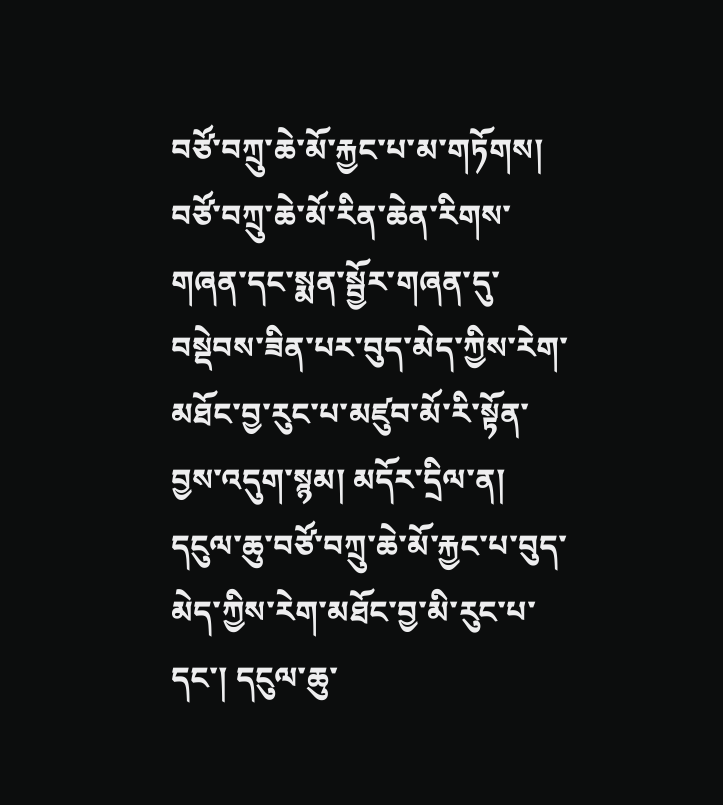བཙོ་བཀྲུ་ཆེ་མོ་རྐྱང་པ་མ་གཏོགས། བཙོ་བཀྲུ་ཆེ་མོ་རིན་ཆེན་རིགས་གཞན་དང་སྨན་སྦྱོར་གཞན་དུ་བསྡེབས་ཟིན་པར་བུད་མེད་ཀྱིས་རེག་མཐོང་བྱ་རུང་པ་མཛུབ་མོ་རི་སྟོན་བྱས་འདུག་སྙམ། མདོར་དྲིལ་ན། དངུལ་ཆུ་བཙོ་བཀྲུ་ཆེ་མོ་རྐྱང་པ་བུད་མེད་ཀྱིས་རེག་མཐོང་བྱ་མི་རུང་པ་དང་། དངུལ་ཆུ་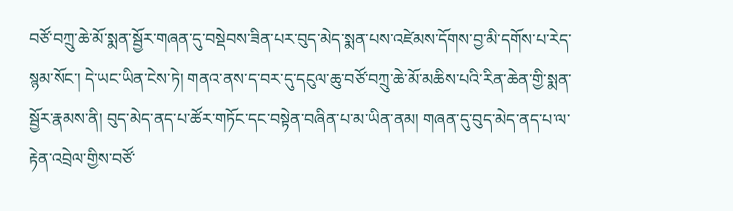བཙོ་བཀྲུ་ཆེ་མོ་སྨན་སྦྱོར་གཞན་དུ་བསྡེབས་ཟིན་པར་བུད་མེད་སྨན་པས་འཛེམས་དོགས་བྱ་མི་དགོས་པ་རེད་སྙམ་སོང་། དེ་ཡང་ཡིན་ངེས་ཏེ། གནའ་ནས་ད་བར་དུ་དངུལ་ཆུ་བཙོ་བཀྲུ་ཆེ་མོ་མཆིས་པའི་རིན་ཆེན་གྱི་སྨན་སྦྱོར་རྣམས་ནི། བུད་མེད་ནད་པ་ཚོར་གཏོང་དང་བསྟེན་བཞིན་པ་མ་ཡིན་ནམ། གཞན་དུ་བུད་མེད་ནད་པ་ལ་རྟེན་འབྲེལ་གྱིས་བཙོ་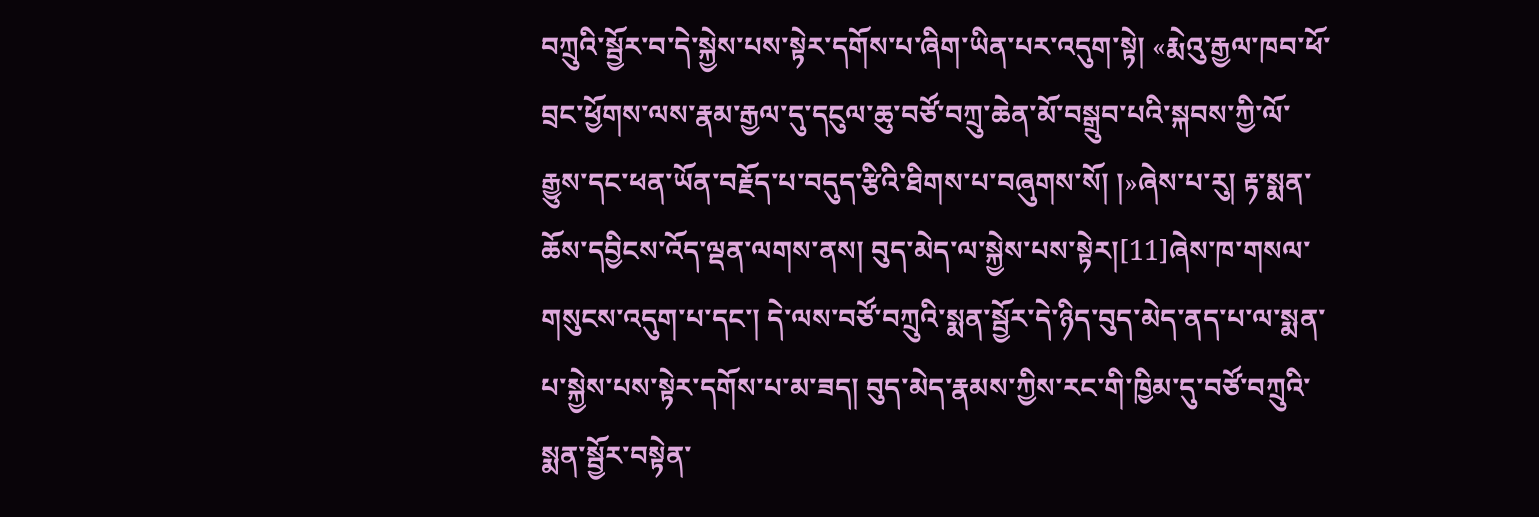བཀྲུའི་སྦྱོར་བ་དེ་སྐྱེས་པས་སྟེར་དགོས་པ་ཞིག་ཡིན་པར་འདུག་སྟེ། «རྨེའུ་རྒྱལ་ཁབ་ཕོ་བྲང་ཕྱོགས་ལས་རྣམ་རྒྱལ་དུ་དངུལ་ཆུ་བཙོ་བཀྲུ་ཆེན་མོ་བསྒྲུབ་པའི་སྐབས་ཀྱི་ལོ་རྒྱུས་དང་ཕན་ཡོན་བརྗོད་པ་བདུད་རྩིའི་ཐིགས་པ་བཞུགས་སོ། །»ཞེས་པ་རུ། རྟ་སྨན་ཆོས་དབྱིངས་འོད་ལྡན་ལགས་ནས། བུད་མེད་ལ་སྐྱེས་པས་སྟེར།[11]ཞེས་ཁ་གསལ་གསུངས་འདུག་པ་དང་། དེ་ལས་བཙོ་བཀྲུའི་སྨན་སྦྱོར་དེ་ཉིད་བུད་མེད་ནད་པ་ལ་སྨན་པ་སྐྱེས་པས་སྟེར་དགོས་པ་མ་ཟད། བུད་མེད་རྣམས་ཀྱིས་རང་གི་ཁྱིམ་དུ་བཙོ་བཀྲུའི་སྨན་སྦྱོར་བསྟེན་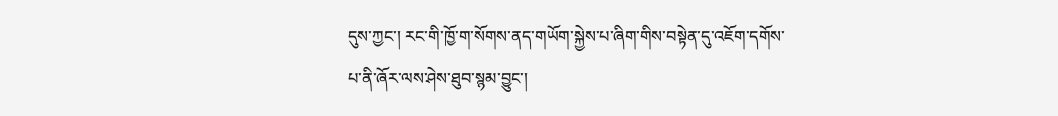དུས་ཀྱང་། རང་གི་ཁྱོ་ག་སོགས་ནད་གཡོག་སྐྱེས་པ་ཞིག་གིས་བསྟེན་དུ་འཇོག་དགོས་པ་ནི་ཞོར་ལས་ཤེས་ཐུབ་སྙམ་བྱུང་།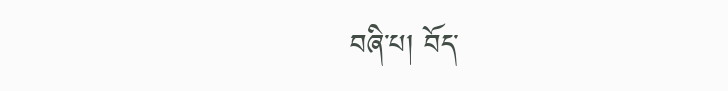བཞི་པ། བོད་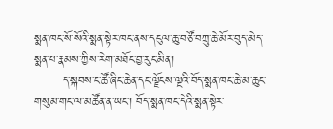སྨན་ཁང་སོ་སོའི་སྨན་སྟེར་ཁང་ནས་དངུལ་ཆུ་བཙོ་བཀྲུ་ཆེ་མོར་བུད་མེད་སྨན་པ་རྣམས་ཀྱིས་རེག་མཐོང་བྱ་རུང་མིན།
       ད་སྐབས་ང་ཚོ་ཞིང་ཆེན་དང་ལྗོངས་ལྔའི་བོད་སྨན་ཁང་ཆེ་མ་ཆུང་གསུམ་གང་ལ་མཚོན་ན་ཡང་། བོད་སྨན་ཁང་དེའི་སྨན་སྟེར་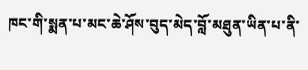ཁང་གི་སྨན་པ་མང་ཆེ་ཤོས་བུད་མེད་བློ་མཐུན་ཡིན་པ་ནི་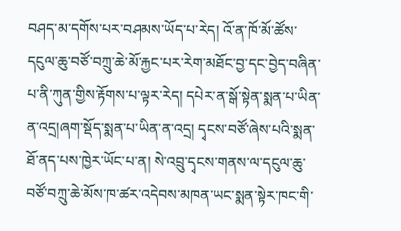བཤད་མ་དགོས་པར་བཤམས་ཡོད་པ་རེད། འོ་ན་ཁོ་མོ་ཚོས་དངུལ་ཆུ་བཙོ་བཀྲུ་ཆེ་མོ་རྐྱང་པར་རེག་མཐོང་བྱ་དང་བྱེད་བཞིན་པ་ནི་ཀུན་གྱིས་རྟོགས་པ་ལྟར་རེད། དཔེར་ན་སྒོ་སྟེན་སྨན་པ་ཡིན་ན་འདྲ།ཞག་སྡོད་སྨན་པ་ཡིན་ན་འདྲ། དྭངས་བཙོ་ཞེས་པའི་སྨན་ཐོ་ནད་པས་ཁྱེར་ཡོང་པ་ན། སེ་འབྲུ་དྭངས་གནས་ལ་དངུལ་ཆུ་བཙོ་བཀྲུ་ཆེ་མོས་ཁ་ཚར་འདེབས་མཁན་ཡང་སྨན་སྟེར་ཁང་གི་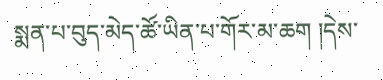སྨན་པ་བུད་མེད་ཚོ་ཡིན་པ་གོར་མ་ཆག །དེས་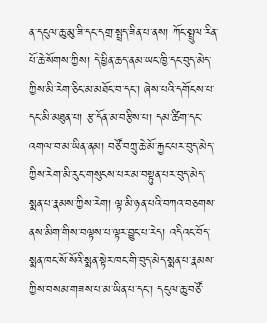ན་དངུལ་ཆུ་མུ་ཟི་དང་དགྲ་སྤྲད་ཟིན་པ་ནས། ཀོང་སྤྲུལ་རིན་པོ་ཆེ་སོགས་ཀྱིས། དེ་ཕྱིན་ཆད་ནམ་ཡང་ཁྱི་དང་བུད་མེད་ཀྱིས་མི་རེག་ཅིང་མ་མཐོང་བ་དང་། ཞེས་པའི་དགོངས་པ་དང་མི་མཐུན་པ། རྩ་དོན་མ་བརྩིས་པ། དམ་ཚིག་དང་འགལ་བ་མ་ཡིན་ནམ། བཙོ་བཀྲུ་ཆེ་མོ་རྐྱང་པར་བུད་མེད་ཀྱིས་རེག་མི་རུང་གསུངས་པར་མ་བསྟུན་པར་བུད་མེད་སྨན་པ་རྣམས་ཀྱིས་རེག། ལྟ་མི་ཉན་པའི་བཀའ་བཅགས་ནས་མིག་གིས་བལྟས་པ་ལྟར་བྱུང་པ་རེད། འདིའང་བོད་སྨན་ཁང་སོ་སོའི་སྨན་སྟེར་ཁང་གི་བུད་མེད་སྨན་པ་རྣམས་ཀྱིས་བསམ་གཟས་པ་མ་ཡིན་པ་དང་། དངུལ་ཆུ་བཙོ་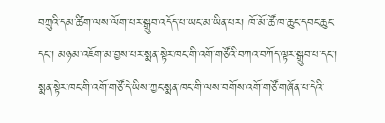བཀྲུའི་དམ་ཚིག་ལས་ལོག་པར་སྒྲུབ་འདོད་པ་ཡང་མ་ཡིན་པར། ཁོ་མོ་ཚོ་ཁ་ཆུང་དབང་ཆུང་དང་། མཉམ་འཇོག་མ་བྱས་པར་སྨན་སྟེར་ཁང་གི་འགོ་གཙོའི་བཀའ་བཀོད་ལྟར་སྒྲུབ་པ་དང་། སྨན་སྟེར་ཁང་གི་འགོ་གཙོ་དེ་ཡིས་ཀྱང་སྨན་ཁང་གི་ལས་བགོས་འགོ་གཙོ་གཞོན་པ་དེའི་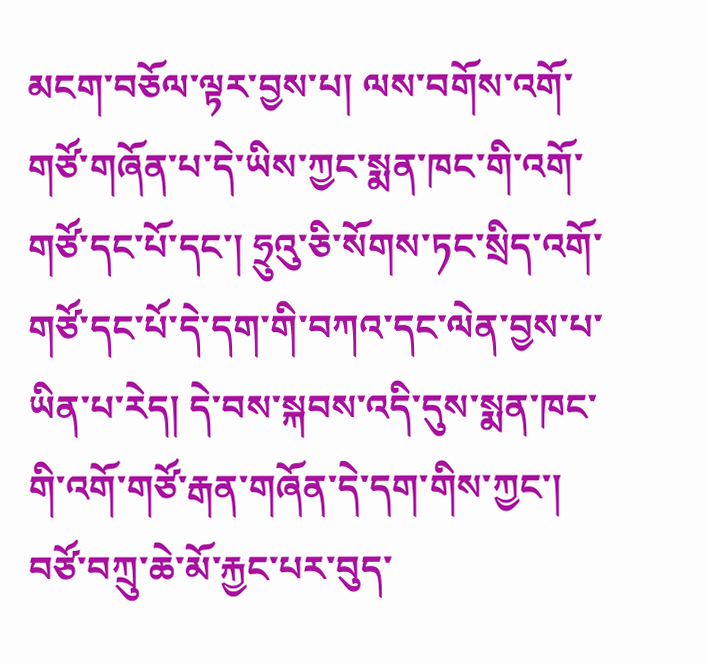མངག་བཅོལ་ལྟར་བྱས་པ། ལས་བགོས་འགོ་གཙོ་གཞོན་པ་དེ་ཡིས་ཀྱང་སྨན་ཁང་གི་འགོ་གཙོ་དང་པོ་དང་། ཧྲུའུ་ཅི་སོགས་ཏང་སྲིད་འགོ་གཙོ་དང་པོ་དེ་དག་གི་བཀའ་དང་ལེན་བྱས་པ་ཡིན་པ་རེད། དེ་བས་སྐབས་འདི་དུས་སྨན་ཁང་གི་འགོ་གཙོ་རྒན་གཞོན་དེ་དག་གིས་ཀྱང་། བཙོ་བཀྲུ་ཆེ་མོ་རྐྱང་པར་བུད་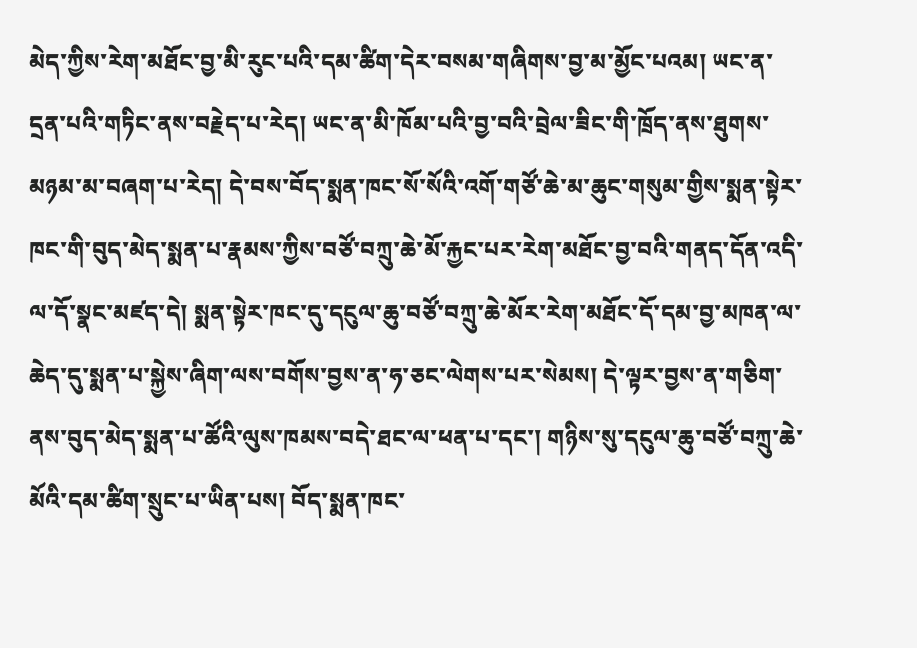མེད་ཀྱིས་རེག་མཐོང་བྱ་མི་རུང་པའི་དམ་ཚིག་དེར་བསམ་གཞིགས་བྱ་མ་མྱོང་པའམ། ཡང་ན་དྲན་པའི་གཏིང་ནས་བརྗེད་པ་རེད། ཡང་ན་མི་ཁོམ་པའི་བྱ་བའི་བྲེལ་ཟིང་གི་ཁྲོད་ནས་ཐུགས་མཉམ་མ་བཞག་པ་རེད། དེ་བས་བོད་སྨན་ཁང་སོ་སོའི་འགོ་གཙོ་ཆེ་མ་ཆུང་གསུམ་གྱིས་སྨན་སྟེར་ཁང་གི་བུད་མེད་སྨན་པ་རྣམས་ཀྱིས་བཙོ་བཀྲུ་ཆེ་མོ་རྐྱང་པར་རེག་མཐོང་བྱ་བའི་གནད་དོན་འདི་ལ་དོ་སྣང་མཛད་དེ། སྨན་སྟེར་ཁང་དུ་དངུལ་ཆུ་བཙོ་བཀྲུ་ཆེ་མོར་རེག་མཐོང་དོ་དམ་བྱ་མཁན་ལ་ཆེད་དུ་སྨན་པ་སྐྱེས་ཞིག་ལས་བགོས་བྱས་ན་ཧ་ཅང་ལེགས་པར་སེམས། དེ་ལྟར་བྱས་ན་གཅིག་ནས་བུད་མེད་སྨན་པ་ཚོའི་ལུས་ཁམས་བདེ་ཐང་ལ་ཕན་པ་དང་། གཉིས་སུ་དངུལ་ཆུ་བཙོ་བཀྲུ་ཆེ་མོའི་དམ་ཚིག་སྲུང་པ་ཡིན་པས། བོད་སྨན་ཁང་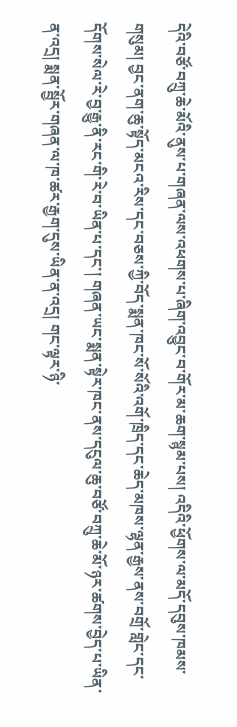དེའི་བཙོ་བཀྲུ་ཆེ་མོའི་ནུས་པ་གཞན་ལས་འཕགས་པ་ཞིག་འབྱུང་བ་གོར་མ་ཆག་སྙམ་པས། འདིའི་ཕྱོགས་ལ་མདོ་དབུས་ཁམས་གསུམ། བྱང་ནག་ཆུ་སྟོད་མངའ་རིས་དང་བཅས་ཀྱི་བོད་སྨན་ཁང་སོ་སོའི་འགོ་ཁྲིད་དང་ཆེད་མཁས་ལྷན་རྒྱས་ནས་བགྲོ་གླེང་དང་དོགས་སེལ་རེ་བྱ་རྒྱུ་ནི་རང་གི་རེ་བ་ཡིན་པ་དང་། གཞན་ཡང་སྨན་སྟེར་ཁང་ནས་དངུལ་ཆུ་བཙོ་བཀྲུ་ཆེ་མོ་ཉར་ཚགས་བྱེད་པ་ཡིན་ན་འདྲ། སྨན་སྦྱོར་གཞན་ལ་ཁ་ཚར་རྒྱག་དུས་ཡིན་ན་འདྲ། གང་ལྟར་ཉི་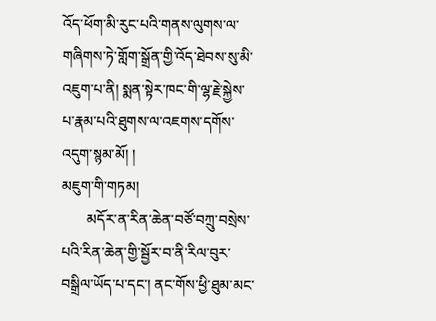འོད་ཕོག་མི་རུང་པའི་གནས་ལུགས་ལ་གཞིགས་ཏེ་གློག་སྒྲོན་གྱི་འོད་ཐེབས་སུ་མི་འཇུག་པ་ནི། སྨན་སྟེར་ཁང་གི་ལྷ་རྗེ་སྐྱེས་པ་རྣམ་པའི་ཐུགས་ལ་འཇགས་དགོས་འདུག་སྙམ་མོ། །
མཇུག་གི་གཏམ།
       མདོར་ན་རིན་ཆེན་བཙོ་བཀྲུ་བསྲེས་པའི་རིན་ཆེན་གྱི་སྦྱོར་བ་ནི་རིལ་བུར་བསྒྲིལ་ཡོད་པ་དང་། ནང་གོས་ཕྱི་ཐུམ་མང་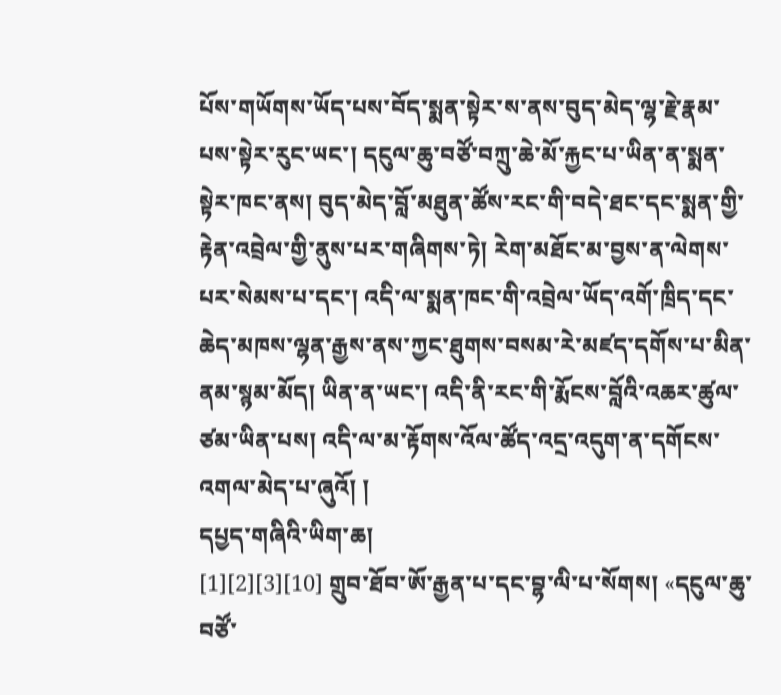པོས་གཡོགས་ཡོད་པས་བོད་སྨན་སྟེར་ས་ནས་བུད་མེད་ལྷ་རྗེ་རྣམ་པས་སྟེར་རུང་ཡང་། དངུལ་ཆུ་བཙོ་བཀྲུ་ཆེ་མོ་རྐྱང་པ་ཡིན་ན་སྨན་སྟེར་ཁང་ནས། བུད་མེད་བློ་མཐུན་ཚོས་རང་གི་བདེ་ཐང་དང་སྨན་གྱི་རྟེན་འབྲེལ་གྱི་ནུས་པར་གཞིགས་ཏེ། རེག་མཐོང་མ་བྱས་ན་ལེགས་པར་སེམས་པ་དང་། འདི་ལ་སྨན་ཁང་གི་འབྲེལ་ཡོད་འགོ་ཁྲིད་དང་ཆེད་མཁས་ལྷན་རྒྱས་ནས་ཀྱང་ཐུགས་བསམ་རེ་མཛད་དགོས་པ་མིན་ནམ་སྙམ་མོད། ཡིན་ན་ཡང་། འདི་ནི་རང་གི་རྨོངས་བློའི་འཆར་ཚུལ་ཙམ་ཡིན་པས། འདི་ལ་མ་རྟོགས་འོལ་ཚོད་འདྲ་འདུག་ན་དགོངས་འགལ་མེད་པ་ཞུའོ། །
དཔྱད་གཞིའི་ཡིག་ཆ།
[1][2][3][10] གྲུབ་ཐོབ་ཨོ་རྒྱན་པ་དང་བྷ་ལི་པ་སོགས། «དངུལ་ཆུ་བཙོ་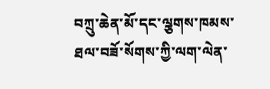བཀྲུ་ཆེན་མོ་དང་ལྕགས་ཁམས་ཐལ་བཟོ་སོགས་ཀྱི་ལག་ལེན་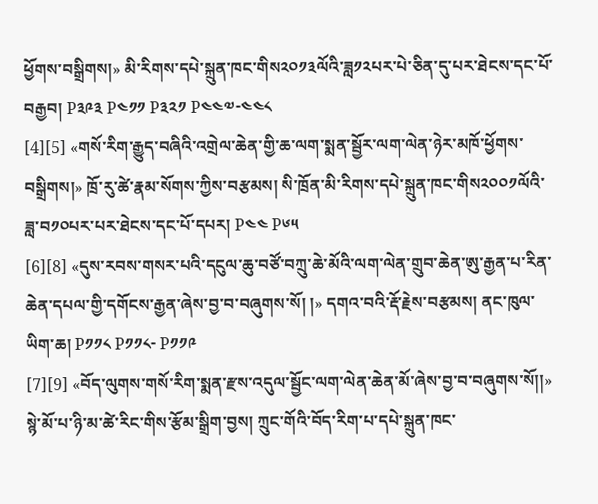ཕྱོགས་བསྒྲིགས།» མི་རིགས་དཔེ་སྐྲུན་ཁང་གིས༢༠༡༣ལོའི་ཟླ༡༢པར་པེ་ཅིན་དུ་པར་ཐེངས་དང་པོ་བརྒྱབ། P༣༩༣ P༤༡༡ P༣༢༡ P༤༤༧-༤༤༨
[4][5] «གསོ་རིག་རྒྱུད་བཞིའི་འགྲེལ་ཆེན་གྱི་ཆ་ལག་སྨན་སྦྱོར་ལག་ལེན་ཉེར་མཁོ་ཕྱོགས་བསྒྲིགས།» ཁྲོ་རུ་ཚེ་རྣམ་སོགས་ཀྱིས་བརྩམས། སི་ཁྲོན་མི་རིགས་དཔེ་སྐྲུན་ཁང་གིས༢༠༠༡ལོའི་ཟླ་བ༡༠པར་པར་ཐེངས་དང་པོ་དཔར། P༤༤ P༦༥
[6][8] «དུས་རབས་གསར་པའི་དངུལ་ཆུ་བཙོ་བཀྲུ་ཆེ་མོའི་ལག་ལེན་གྲུབ་ཆེན་ཨུ་རྒྱན་པ་རིན་ཆེན་དཔལ་གྱི་དགོངས་རྒྱན་ཞེས་བྱ་བ་བཞུགས་སོ། །» དགའ་བའི་རྡོ་རྗེས་བརྩམས། ནང་ཁུལ་ཡིག་ཆ། P༡༡༨ P༡༡༨- P༡༡༩
[7][9] «བོད་ལུགས་གསོ་རིག་སྨན་རྫས་འདུལ་སྦྱོང་ལག་ལེན་ཆེན་མོ་ཞེས་བྱ་བ་བཞུགས་སོ།།» སྙེ་མོ་པ་ཉི་མ་ཚེ་རིང་གིས་རྩོམ་སྒྲིག་བྱས། ཀྲུང་གོའི་བོད་རིག་པ་དཔེ་སྐྲུན་ཁང་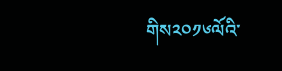གིས༢༠༡༦ལོའི་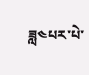ཟླ༤པར་པེ་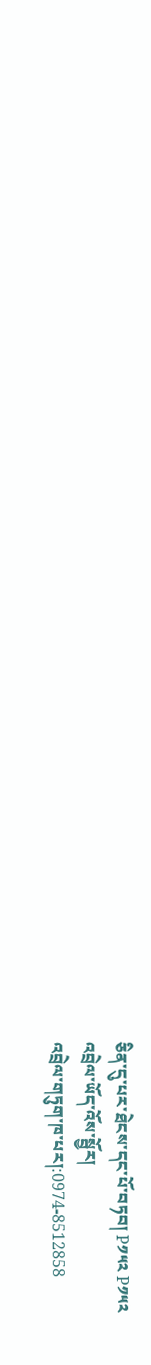ཅིན་དུ་པར་ཐེངས་དང་པོ་བཏབ། P༡༥༢ P༡༥༢
འབྲེལ་ཡོད་འོས་སྦྱོར།
འབྲེལ་གཏུག་ཁ་པར།:0974-8512858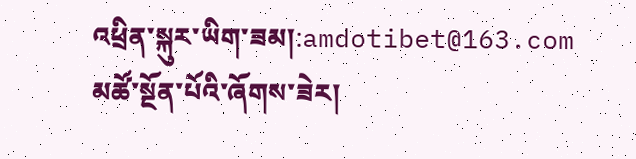འཕྲིན་སྐུར་ཡིག་ཟམ།:amdotibet@163.com
མཚོ་སྔོན་པོའི་ཞོགས་ཟེར།